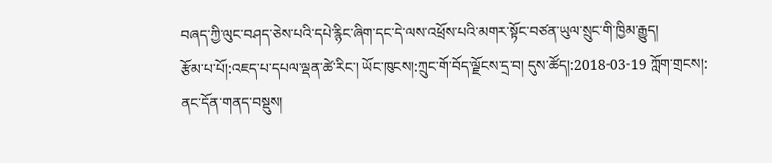བཞད་ཀྱི་ལུང་བཤད་ཅེས་པའི་དཔེ་རྙིང་ཞིག་དང་དེ་ལས་འཕྲོས་པའི་མགར་སྟོང་བཙན་ཡུལ་སྲུང་གི་ཁྱིམ་རྒྱུད།
རྩོམ་པ་པོ།:འཇད་པ་དཔལ་ལྡན་ཚེ་རིང་། ཡོང་ཁུངས།:ཀྲུང་གོ་བོད་ལྗོངས་དྲ་བ། དུས་ཚོད།:2018-03-19 ཀློག་གྲངས།:
ནང་དོན་གནད་བསྡུས།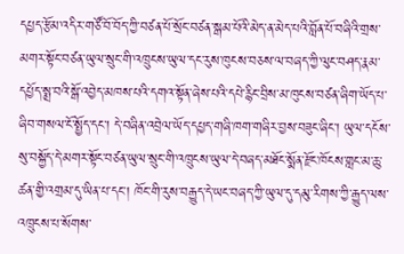དཔྱད་རྩོམ་འདིར་གཙོ་བོ་བོད་ཀྱི་བཙན་པོ་སྲོང་བཙན་སྒམ་པོའི་མེད་ན་མེད་པའི་བློན་པོ་བཞིའི་གྲས་མགར་སྟོང་བཙན་ཡུལ་སྲུང་གི་འཁྲུངས་ཡུལ་དང་རུས་ཁུངས་བཅས་ལ་བཞད་ཀྱི་ལུང་བཤད་རྣམ་དཔྱོད་སྨྲ་བའི་སྒོ་འབྱེད་མཁས་པའི་དགའ་སྟོན་ཞེས་པའི་དཔེ་རྙིང་བྲིས་མ་ཁུངས་བཙན་ཞིག་ཡོད་པ་ཞིབ་གསལ་ངོ་སྤྱོད་དང་། དེ་བཞིན་འབྲེལ་ཡོད་དཔྱད་གཞི་ཁག་གཞིར་བྱས་བཟུང་ཞིང་། ཡུལ་དངོས་སུ་བསྐྱོད་དེ་མགར་སྟོང་བཙན་ཡུལ་སྲུང་གི་འཁྲུངས་ཡུལ་དེ་བཞད་མཐོང་སྨོན་རྫོང་ཁོངས་གླང་མ་ཆུ་ཚན་གྱི་འགྲམ་དུ་ཡིན་པ་དང་། ཁོང་གི་རུས་བརྒྱུད་དེ་ཡང་བཞད་ཀྱི་ཡུལ་དུ་དམུ་རིགས་ཀྱི་རྒྱུད་ལས་འཁྲུངས་པ་སོགས་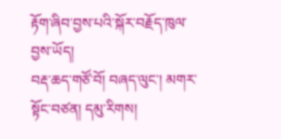རྟོག་ཞིབ་བྱས་པའི་སྐོར་བརྗོད་ཁུལ་བྱས་ཡོད།
བརྡ་ཆད་གཙོ་བོ། བཞད་ལུང་། མགར་སྟོང་བཙན། དམུ་རིགས།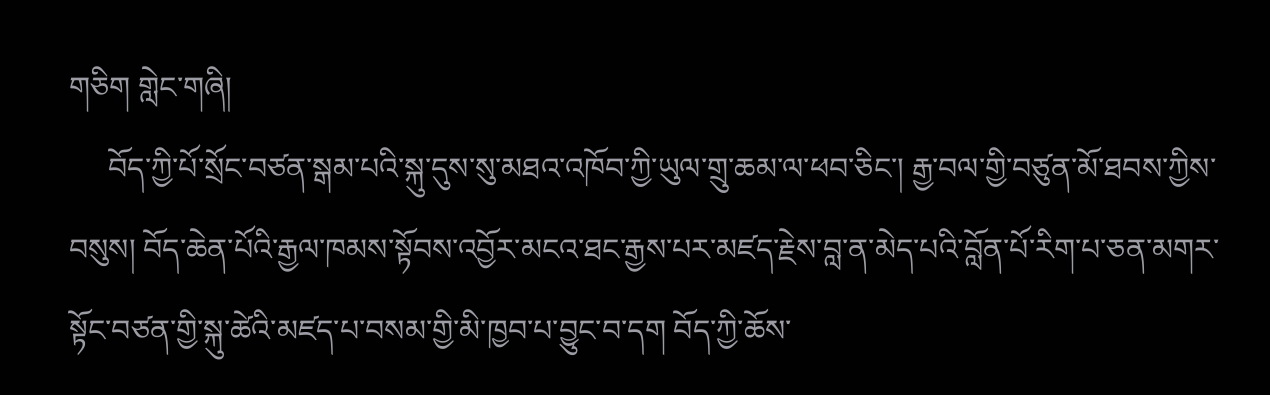གཅིག གླེང་གཞི།
     བོད་ཀྱི་པོ་སྲོང་བཙན་སྒམ་པའི་སྐུ་དུས་སུ་མཐའ་འཁོབ་ཀྱི་ཡུལ་གྲུ་ཆམ་ལ་ཕབ་ཅིང་། རྒྱ་བལ་གྱི་བཙུན་མོ་ཐབས་ཀྱིས་བསུས། བོད་ཆེན་པོའི་རྒྱལ་ཁམས་སྟོབས་འབྱོར་མངའ་ཐང་རྒྱས་པར་མཛད་རྗེས་བླ་ན་མེད་པའི་བློན་པོ་རིག་པ་ཅན་མགར་སྟོང་བཙན་གྱི་སྐུ་ཚེའི་མཛད་པ་བསམ་གྱི་མི་ཁྱབ་པ་བྱུང་བ་དག བོད་ཀྱི་ཆོས་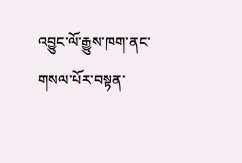འབྱུང་ལོ་རྒྱུས་ཁག་ནང་གསལ་པོར་བསྟན་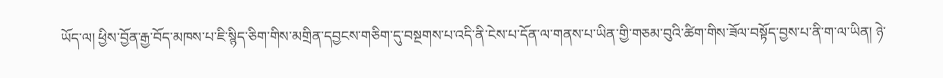ཡོད་ལ། ཕྱིས་བྱོན་རྒྱ་བོད་མཁས་པ་ཇི་སྙིད་ཅིག་གིས་མགྲིན་དབྱངས་གཅིག་དུ་བསྔགས་པ་འདི་ནི་ངེས་པ་དོན་ལ་གནས་པ་ཡིན་གྱི་གཅམ་བུའི་ཚིག་གིས་ཟོལ་བསྟོད་བྱས་པ་ནི་ག་ལ་ཡིན། ཉེ་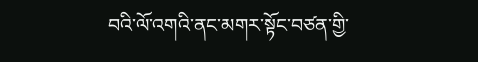བའི་ལོ་འགའི་ནང་མགར་སྟོང་བཙན་གྱི་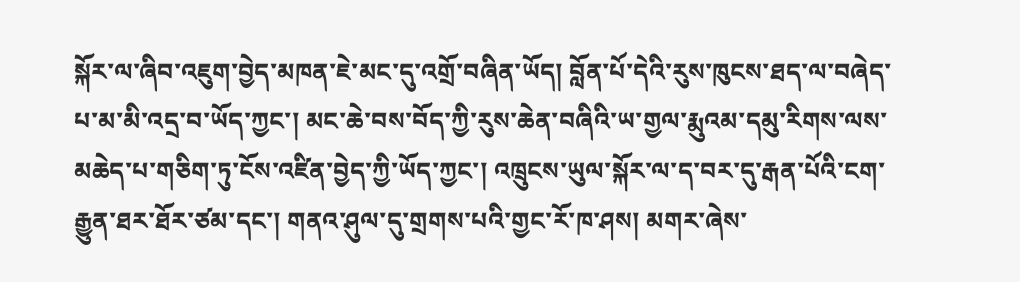སྐོར་ལ་ཞིབ་འཇུག་བྱེད་མཁན་ཇེ་མང་དུ་འགྲོ་བཞིན་ཡོད། བློན་པོ་དེའི་རུས་ཁུངས་ཐད་ལ་བཞེད་པ་མ་མི་འདྲ་བ་ཡོད་ཀྱང་། མང་ཆེ་བས་བོད་ཀྱི་རུས་ཆེན་བཞིའི་ཡ་གྱལ་རྨུའམ་དམུ་རིགས་ལས་མཆེད་པ་གཅིག་ཏུ་ངོས་འཛིན་བྱེད་ཀྱི་ཡོད་ཀྱང་། འཁྲུངས་ཡུལ་སྐོར་ལ་ད་བར་དུ་རྒན་པོའི་ངག་རྒྱུན་ཐར་ཐོར་ཙམ་དང་། གནའ་ཤུལ་དུ་གྲགས་པའི་གྱང་རོ་ཁ་ཤས། མགར་ཞེས་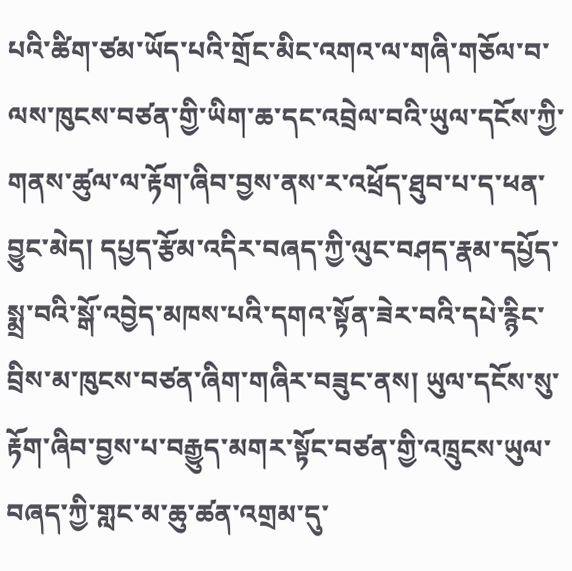པའི་ཚིག་ཙམ་ཡོད་པའི་གྲོང་མིང་འགའ་ལ་གཞི་གཅོལ་བ་ལས་ཁུངས་བཙན་གྱི་ཡིག་ཆ་དང་འབྲེལ་བའི་ཡུལ་དངོས་ཀྱི་གནས་ཚུལ་ལ་རྟོག་ཞིབ་བྱས་ནས་ར་འཕྲོད་ཐུབ་པ་ད་ཕན་བྱུང་མེད། དཔྱད་རྩོམ་འདིར་བཞད་ཀྱི་ལུང་བཤད་རྣམ་དཔྱོད་སྨྲ་བའི་སྒོ་འབྱེད་མཁས་པའི་དགའ་སྟོན་ཟེར་བའི་དཔེ་རྙིང་བྲིས་མ་ཁུངས་བཙན་ཞིག་གཞིར་བཟུང་ནས། ཡུལ་དངོས་སུ་རྟོག་ཞིབ་བྱས་པ་བརྒྱུད་མགར་སྟོང་བཙན་གྱི་འཁྲུངས་ཡུལ་བཞད་ཀྱི་གླང་མ་ཆུ་ཚན་འགྲམ་དུ་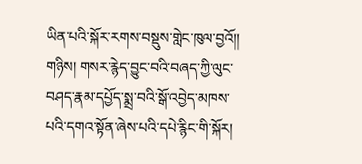ཡིན་པའི་སྐོར་རགས་བསྡུས་གླེང་ཁུལ་བྱའོ།།
གཉིས། གསར་རྙེད་བྱུང་བའི་བཞད་ཀྱི་ལུང་བཤད་རྣམ་དཔྱོད་སྨྲ་བའི་སྒོ་འབྱེད་མཁས་པའི་དགའ་སྟོན་ཞེས་པའི་དཔེ་རྙིང་གི་སྐོར།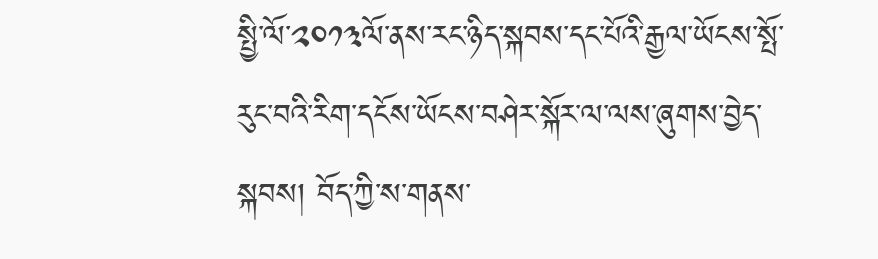སྤྱི་ལོ་༢༠༡༣ལོ་ནས་རང་ཉིད་སྐབས་དང་པོའི་རྒྱལ་ཡོངས་སྤོ་རུང་བའི་རིག་དངོས་ཡོངས་བཤེར་སྐོར་ལ་ལས་ཞུགས་བྱེད་སྐབས། བོད་ཀྱི་ས་གནས་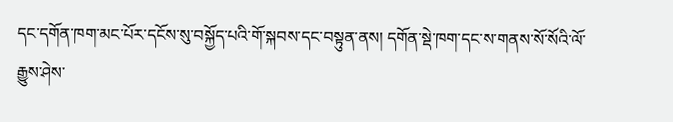དང་དགོན་ཁག་མང་པོར་དངོས་སུ་བསྐྱོད་པའི་གོ་སྐབས་དང་བསྟུན་ནས། དགོན་སྡེ་ཁག་དང་ས་གནས་སོ་སོའི་ལོ་རྒྱུས་ཤེས་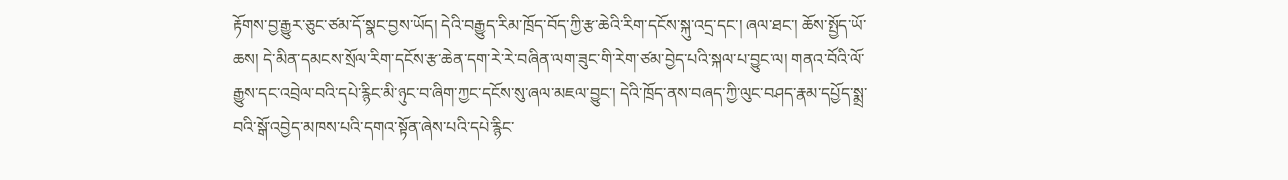རྟོགས་བྱ་རྒྱུར་ཅུང་ཙམ་དོ་སྣང་བྱས་ཡོད། དེའི་བརྒྱུད་རིམ་ཁྲོད་བོད་ཀྱི་རྩ་ཆེའི་རིག་དངོས་སྐུ་འདྲ་དང་། ཞལ་ཐང་། ཆོས་སྤྱོད་ཡོ་ཆས། དེ་མིན་དམངས་སྲོལ་རིག་དངོས་རྩ་ཆེན་དག་རེ་རེ་བཞིན་ལག་ཟུང་གི་རེག་ཙམ་བྱེད་པའི་སྐལ་པ་བྱུང་ལ། གནའ་བོའི་ལོ་རྒྱུས་དང་འབྲེལ་བའི་དཔེ་རྙིང་མི་ཉུང་བ་ཞིག་ཀྱང་དངོས་སུ་ཞལ་མཇལ་བྱུང་། དེའི་ཁྲོད་ནས་བཞད་ཀྱི་ལུང་བཤད་རྣམ་དཔྱོད་སྨྲ་བའི་སྒོ་འབྱེད་མཁས་པའི་དགའ་སྟོན་ཞེས་པའི་དཔེ་རྙིང་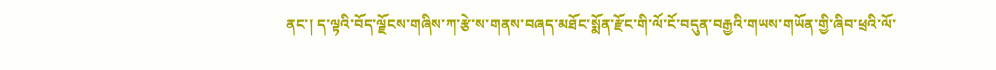ནང་། ད་ལྟའི་བོད་ལྗོངས་གཞིས་ཀ་རྩེ་ས་གནས་བཞད་མཐོང་སྨོན་རྫོང་གི་ལོ་ངོ་བདུན་བརྒྱའི་གཡས་གཡོན་གྱི་ཞིབ་ཕྲའི་ལོ་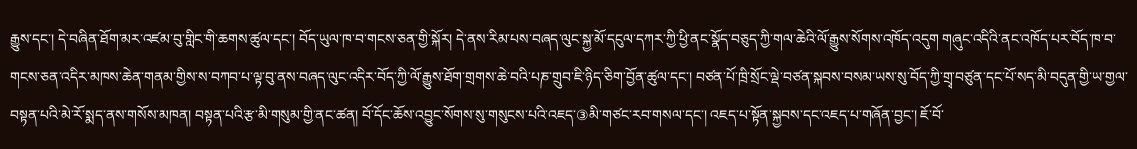རྒྱུས་དང་། དེ་བཞིན་ཐོག་མར་འཛམ་བུ་གླིང་གི་ཆགས་ཚུལ་དང་། བོད་ཡུལ་ཁ་བ་གངས་ཅན་གྱི་སྐོར། དེ་ནས་རིམ་པས་བཞད་ལུང་སྐྱ་མོ་དངུལ་དཀར་ཀྱི་ཕྱི་ནང་སྣོད་བཅུད་ཀྱི་གལ་ཆེའི་ལོ་རྒྱུས་སོགས་འཁོད་འདུག གཞུང་འདིའི་ནང་འཁོད་པར་བོད་ཁ་བ་གངས་ཅན་འདིར་མཁས་ཆེན་གནམ་གྱིས་ས་བཀབ་པ་ལྟ་བུ་ནས་བཞད་ལུང་འདིར་བོད་ཀྱི་ལོ་རྒྱུས་ཐོག་གྲགས་ཆེ་བའི་པཎ་གྲུབ་ཇི་ཉིད་ཅིག་བྱོན་ཚུལ་དང་། བཙན་པོ་ཁྲི་སྲོང་ལྡེ་བཙན་སྐབས་བསམ་ཡས་སུ་བོད་ཀྱི་གྲྭ་བཙུན་དང་པོ་སད་མི་བདུན་གྱི་ཡ་གྱལ་བསྟན་པའི་མེ་རོ་སྨད་ནས་གསོས་མཁན། བསྟན་པའི་རྩ་མི་གསུམ་གྱི་ནང་ཚན། བོ་དོང་ཆོས་འབྱུང་སོགས་སུ་གསུངས་པའི་འཇད་③མི་གཙང་རབ་གསལ་དང་། འཇད་པ་སྟོན་སྐྱབས་དང་འཇད་པ་གཞོན་བྱང་། ཇོ་བོ་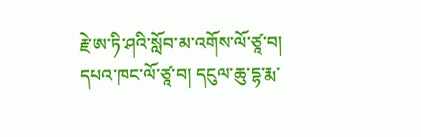རྗེ་ཨ་ཏི་ཤའི་སློབ་མ་འགོས་ལོ་ཙཱ་བ། དཔའ་ཁང་ལོ་ཙཱ་བ། དངུལ་ཆུ་དྷ་རྨ་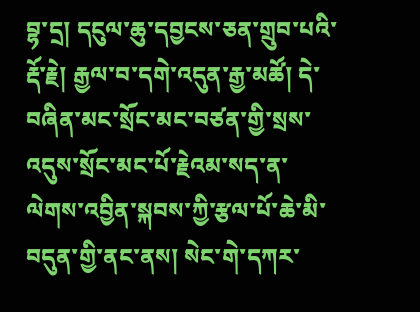བྷ་དྲ། དངུལ་ཆུ་དབྱངས་ཅན་གྲུབ་པའི་རྡོ་རྗེ། རྒྱལ་བ་དགེ་འདུན་རྒྱ་མཚོ། དེ་བཞིན་མང་སྲོང་མང་བཙན་གྱི་སྲས་འདུས་སྲོང་མང་པོ་རྗེའམ་སད་ན་ལེགས་འབྱིན་སྐབས་ཀྱི་རྩལ་པོ་ཆེ་མི་བདུན་གྱི་ནང་ནས། སེང་གེ་དཀར་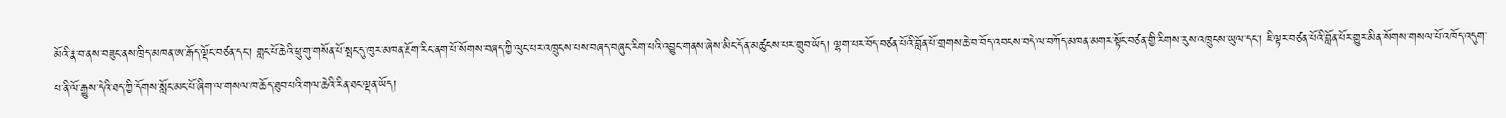མོའི་རྣ་བ་ནས་བཟུང་ནས་ཁྲིད་མཁན་ཨ་རྒོད་ལྡོང་བཙན་དང་། གླང་པོ་ཆེའི་ཕྲུ་གུ་གསོན་པོ་སྤང་དུ་ཁུར་མཁན་རྔོག་རིང་ནག་པོ་སོགས་བཞད་ཀྱི་ལུང་པར་འཁྲུངས་པས་བཞད་བཞུང་རིག་པའི་འབྱུང་གནས་ཞེས་མིང་དོན་མཚུངས་པར་གྲུབ་ཡོད། ལྷག་པར་བོད་བཙན་པོའི་བློན་པོ་གྲགས་ཆེ་བ་བོད་འབངས་བདེ་ལ་བཀོད་མཁན་མགར་སྟོང་བཙན་གྱི་རིགས་རུས་འཁྲུངས་ཡུལ་དང་། ཇི་ལྟར་བཙན་པོའི་བློན་པོར་གྱུར་མིན་སོགས་གསལ་པོ་འཁོད་འདུག་པ་ནི་ལོ་རྒྱུས་དེའི་ཐད་ཀྱི་དོགས་སློང་མང་པོ་ཞིག་ལ་གསལ་ཁ་ཆོད་ཐུབ་པའི་གལ་ཆེའི་རིན་ཐང་ལྡན་ཡོད།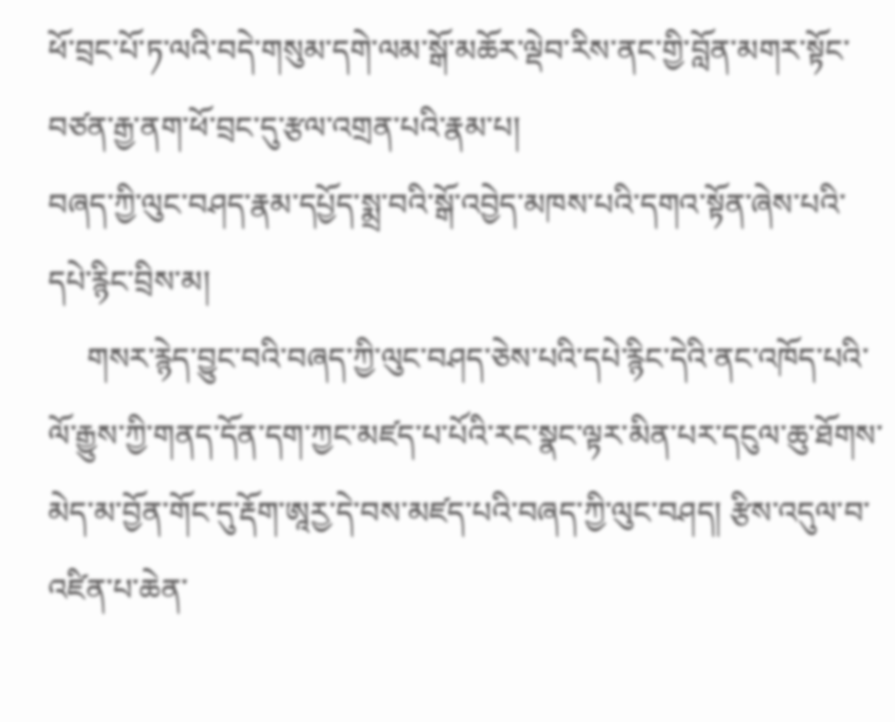ཕོ་བྲང་པོ་ཏ་ལའི་བདེ་གསུམ་དགེ་ལམ་སྒོ་མཆོར་ལྡེབ་རིས་ནང་གྱི་བློན་མགར་སྟོང་བཙན་རྒྱ་ནག་ཕོ་བྲང་དུ་རྩལ་འགྲན་པའི་རྣམ་པ།
བཞད་ཀྱི་ལུང་བཤད་རྣམ་དཔྱོད་སྨྲ་བའི་སྒོ་འབྱེད་མཁས་པའི་དགའ་སྟོན་ཞེས་པའི་དཔེ་རྙིང་བྲིས་མ།
     གསར་རྙེད་བྱུང་བའི་བཞད་ཀྱི་ལུང་བཤད་ཅེས་པའི་དཔེ་རྙིང་དེའི་ནང་འཁོད་པའི་ལོ་རྒྱུས་ཀྱི་གནད་དོན་དག་ཀྱང་མཛད་པ་པོའི་རང་སྣང་ལྟར་མིན་པར་དངུལ་ཆུ་ཐོགས་མེད་མ་བྱོན་གོང་དུ་རྡོག་ཨཱརྱ་དེ་བས་མཛད་པའི་བཞད་ཀྱི་ལུང་བཤད། རྩིས་འདུལ་བ་འཛིན་པ་ཆེན་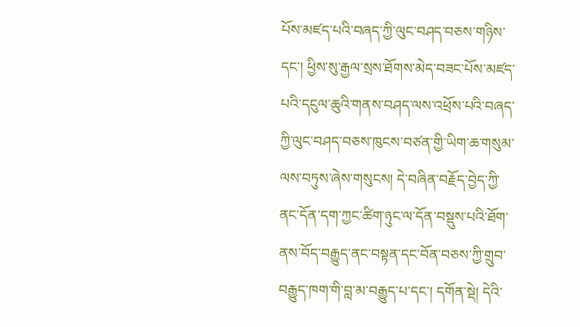པོས་མཛད་པའི་བཞད་ཀྱི་ལུང་བཤད་བཅས་གཉིས་དང་། ཕྱིས་སུ་རྒྱལ་སྲས་ཐོགས་མེད་བཟང་པོས་མཛད་པའི་དངུལ་ཆུའི་གནས་བཤད་ལས་འཕྲོས་པའི་བཞད་ཀྱི་ལུང་བཤད་བཅས་ཁུངས་བཙན་གྱི་ཡིག་ཆ་གསུམ་ལས་བཏུས་ཞེས་གསུངས། དེ་བཞིན་བརྗོད་བྱེད་ཀྱི་ནང་དོན་དག་ཀྱང་ཚིག་ཉུང་ལ་དོན་བསྡུས་པའི་ཐོག་ནས་བོད་བརྒྱུད་ནང་བསྟན་དང་བོན་བཅས་ཀྱི་གྲུབ་བརྒྱུད་ཁག་གི་བླ་མ་བརྒྱུད་པ་དང་། དགོན་སྡེ། དེའི་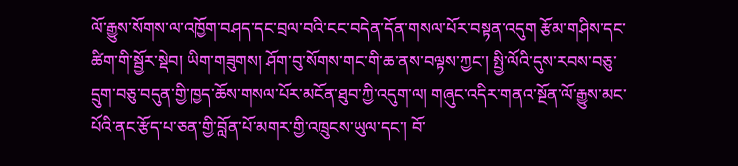ལོ་རྒྱུས་སོགས་ལ་འཁྱོག་བཤད་དང་བྲལ་བའི་ངང་བདེན་དོན་གསལ་པོར་བསྟན་འདུག རྩོམ་གཤིས་དང་ཚིག་གི་སྦྱོར་སྡེབ། ཡིག་གཟུགས། ཤོག་བུ་སོགས་གང་གི་ཆ་ནས་བལྟས་ཀྱང་། སྤྱི་ལོའི་དུས་རབས་བཅུ་དྲུག་བཅུ་བདུན་གྱི་ཁྱད་ཆོས་གསལ་པོར་མངོན་ཐུབ་ཀྱི་འདུག་ལ། གཞུང་འདིར་གནའ་སྔོན་ལོ་རྒྱུས་མང་པོའི་ནང་རྩོད་པ་ཅན་གྱི་བློན་པོ་མགར་གྱི་འཁྲུངས་ཡུལ་དང་། བོ་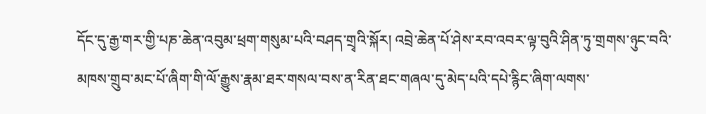དོང་དུ་རྒྱ་གར་གྱི་པཎ་ཆེན་འབུམ་ཕྲག་གསུམ་པའི་བཤད་གྲྭའི་སྐོར། འབྲེ་ཆེན་པོ་ཤེས་རབ་འབར་ལྟ་བུའི་ཤིན་ཏུ་གྲགས་ཉུང་བའི་མཁས་གྲུབ་མང་པོ་ཞིག་གི་ལོ་རྒྱུས་རྣམ་ཐར་གསལ་བས་ན་རིན་ཐང་གཞལ་དུ་མེད་པའི་དཔེ་རྙིང་ཞིག་ལགས་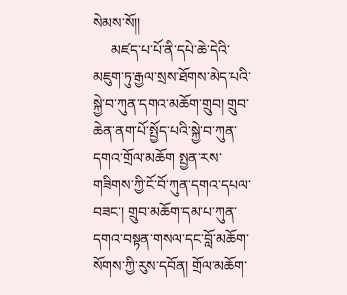སེམས་སོ།།
     མཛད་པ་པོ་ནི་དཔེ་ཆེ་དེའི་མཇུག་ཏུ་རྒྱལ་སྲས་ཐོགས་མེད་པའི་སྐྱེ་བ་ཀུན་དགའ་མཆོག་གྲུབ། གྲུབ་ཆེན་ནག་པོ་སྤྱོད་པའི་སྐྱེ་བ་ཀུན་དགའ་གྲོལ་མཆོག སྤྱན་རས་གཟིགས་ཀྱི་ངོ་བོ་ཀུན་དགའ་དཔལ་བཟང་། གྲུབ་མཆོག་དམ་པ་ཀུན་དགའ་བསྟན་གསལ་དང་བློ་མཆོག་སོགས་ཀྱི་རུས་དབོན། གྲོལ་མཆོག་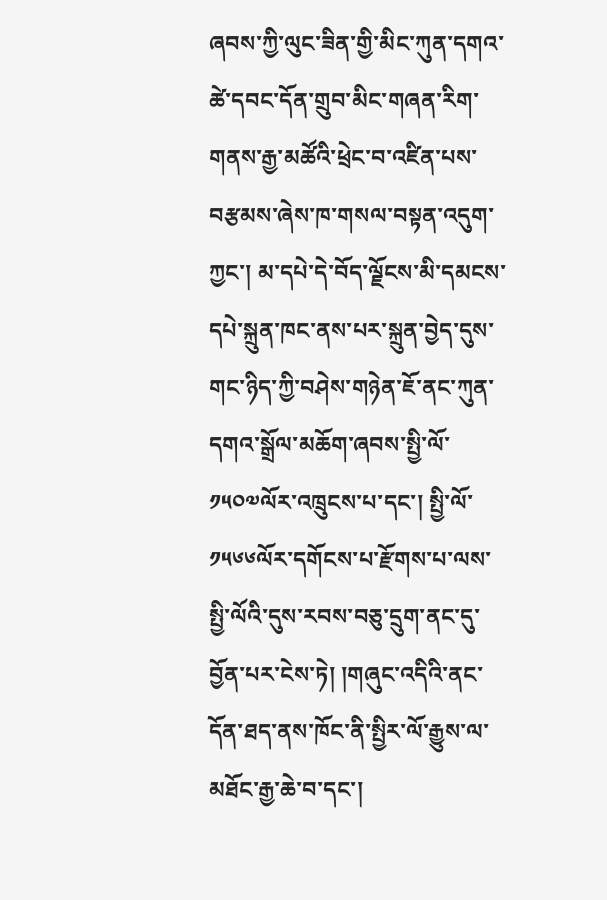ཞབས་ཀྱི་ལུང་ཟིན་གྱི་མིང་ཀུན་དགའ་ཚེ་དབང་དོན་གྲུབ་མིང་གཞན་རིག་གནས་རྒྱ་མཚོའི་ཕྲེང་བ་འཛིན་པས་བརྩམས་ཞེས་ཁ་གསལ་བསྟན་འདུག་ཀྱང་། མ་དཔེ་དེ་བོད་ལྗོངས་མི་དམངས་དཔེ་སྐྲུན་ཁང་ནས་པར་སྐྲུན་བྱེད་དུས་གང་ཉིད་ཀྱི་བཤེས་གཉེན་ཇོ་ནང་ཀུན་དགའ་སྒྲོལ་མཆོག་ཞབས་སྤྱི་ལོ་༡༥༠༧ལོར་འཁྲུངས་པ་དང་། སྤྱི་ལོ་༡༥༦༦ལོར་དགོངས་པ་རྫོགས་པ་ལས་སྤྱི་ལོའི་དུས་རབས་བཅུ་དྲུག་ནང་དུ་བྱོན་པར་ངེས་ཏེ། །གཞུང་འདིའི་ནང་དོན་ཐད་ནས་ཁོང་ནི་སྤྱིར་ལོ་རྒྱུས་ལ་མཐོང་རྒྱ་ཆེ་བ་དང་།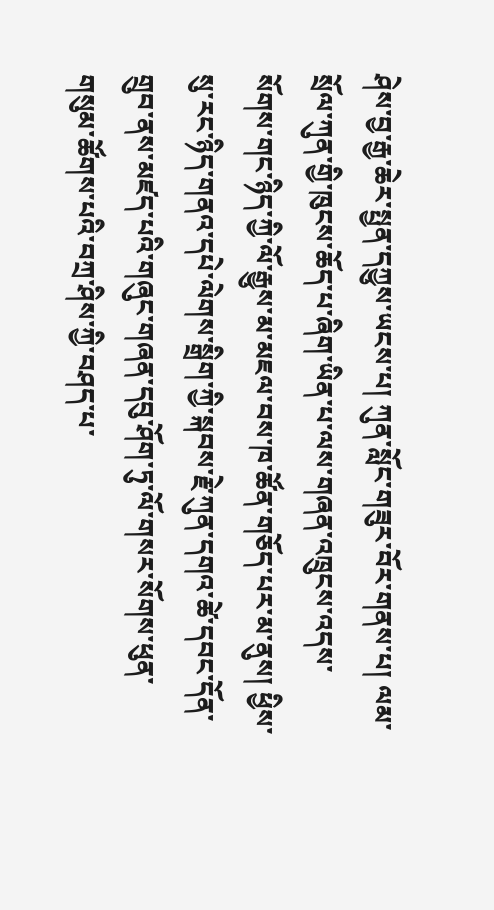ཤེས་བྱ་རྒྱ་ཆེར་སྤྱན་དཀྱུས་ཡངས་པ། ཀུན་སློང་གཟུར་བོར་གནས་པ། ལམ་སྲོལ་ཀུན་གྱི་ཁུངས་ཆོད་པ་ཞིག་ཡིན་པ་ལས་གཞན་འཁྲུངས་འདས་སོགས་གང་ཉིད་ཀྱི་ལོ་རྒྱུས་མ་མཇལ་བས་ཁ་ཚོན་གཅོད་པར་མ་ནུས། ཕྱིས་སུ་རང་ཉིད་གནའ་དཔེ་ལེགས་སྒྲིག་ཀྱི་སྐབས་རྗེ་ཀུན་དགའ་ཚེ་དབང་དོན་གྲུབ་ནས་མཛད་པའི་གཞུང་གཞན་དབུ་ཤོག་ཏུ་ལོ་གསར་སོགས་ཕུན་གསུམ་ཚོགས་པའི་བཀྲ་ཤིས་ཀྱི་བཤད་པ་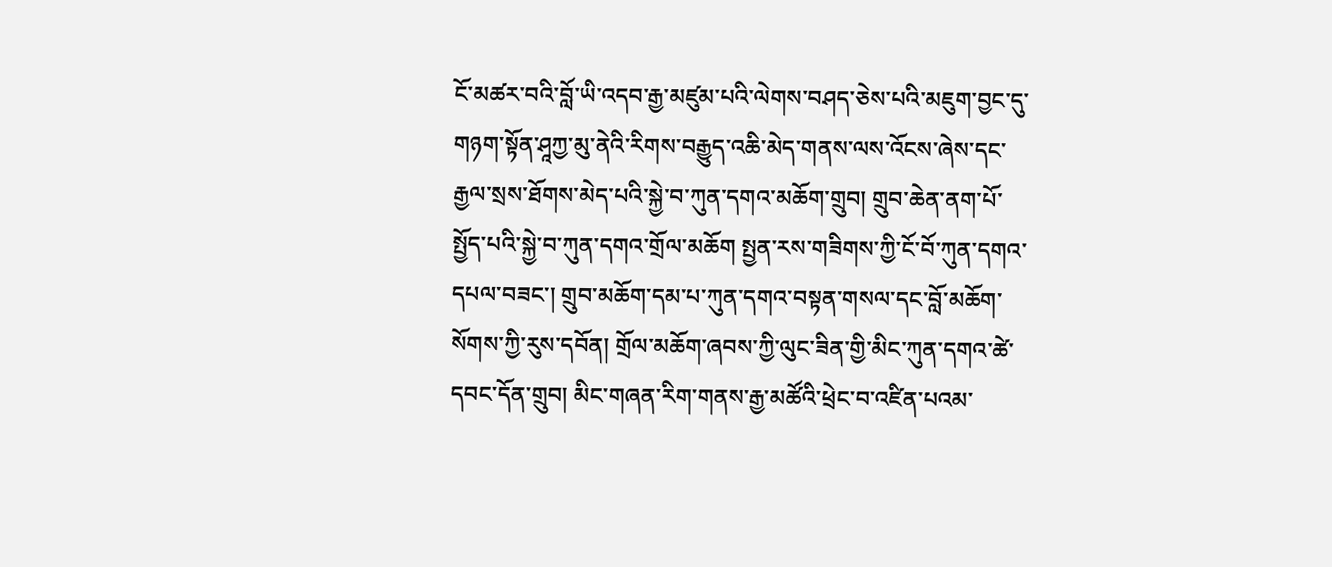ངོ་མཚར་བའི་བློ་ཡི་འདབ་རྒྱ་མཛུམ་པའི་ལེགས་བཤད་ཅེས་པའི་མཇུག་བྱང་དུ་གཉག་སྟོན་ཤཱཀྱ་མུ་ནེའི་རིགས་བརྒྱུད་འཆི་མེད་གནས་ལས་འོངས་ཞེས་དང་རྒྱལ་སྲས་ཐོགས་མེད་པའི་སྐྱེ་བ་ཀུན་དགའ་མཆོག་གྲུབ། གྲུབ་ཆེན་ནག་པོ་སྤྱོད་པའི་སྐྱེ་བ་ཀུན་དགའ་གྲོལ་མཆོག སྤྱན་རས་གཟིགས་ཀྱི་ངོ་བོ་ཀུན་དགའ་དཔལ་བཟང་། གྲུབ་མཆོག་དམ་པ་ཀུན་དགའ་བསྟན་གསལ་དང་བློ་མཆོག་སོགས་ཀྱི་རུས་དབོན། གྲོལ་མཆོག་ཞབས་ཀྱི་ལུང་ཟིན་གྱི་མིང་ཀུན་དགའ་ཚེ་དབང་དོན་གྲུབ། མིང་གཞན་རིག་གནས་རྒྱ་མཚོའི་ཕྲེང་བ་འཛིན་པའམ་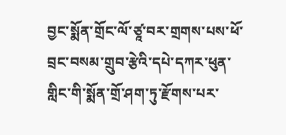བྱང་སྨོན་གྲོང་ལོ་ཙཱ་བར་གྲགས་པས་ཕོ་བྲང་བསམ་གྲུབ་རྩེའི་དཔེ་དཀར་ཕུན་གླིང་གི་སྨོན་གྲོ་ཤག་ཏུ་རྫོགས་པར་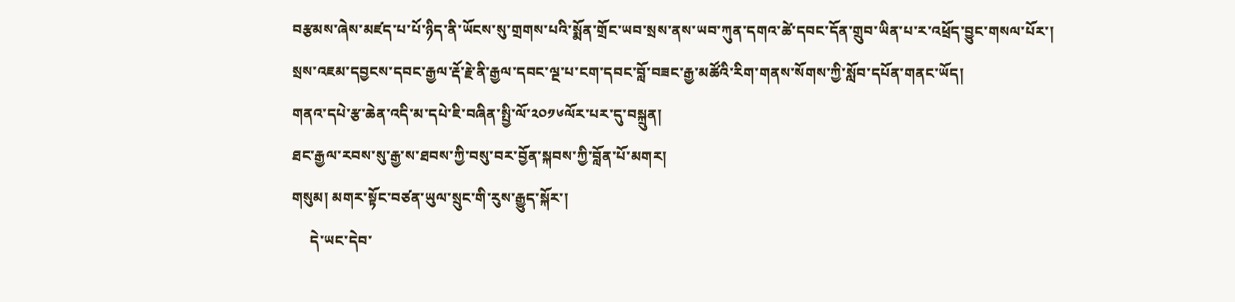བརྩམས་ཞེས་མཛད་པ་པོ་ཉིད་ནི་ཡོངས་སུ་གྲགས་པའི་སྨོན་གྲོང་ཡབ་སྲས་ནས་ཡབ་ཀུན་དགའ་ཚེ་དབང་དོན་གྲུབ་ཡིན་པ་ར་འཕྲོད་བྱུང་གསལ་པོར་། སྲས་འཇམ་དབྱངས་དབང་རྒྱལ་རྡོ་རྗེ་ནི་རྒྱལ་དབང་ལྔ་པ་ངག་དབང་བློ་བཟང་རྒྱ་མཚོའི་རིག་གནས་སོགས་ཀྱི་སློབ་དཔོན་གནང་ཡོད།
གནའ་དཔེ་རྩ་ཆེན་འདི་མ་དཔེ་ཇི་བཞིན་སྤྱི་ལོ་༢༠༡༦ལོར་པར་དུ་བསྐྲུན།
ཐང་རྒྱལ་རབས་སུ་རྒྱ་ས་ཐབས་ཀྱི་བསུ་བར་བྱོན་སྐབས་ཀྱི་བློན་པོ་མགར།
གསུམ། མགར་སྟོང་བཙན་ཡུལ་སྲུང་གི་རུས་རྒྱུད་སྐོར་།
     དེ་ཡང་དེབ་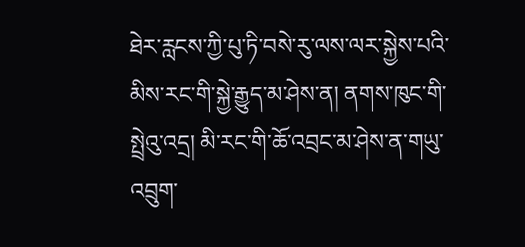ཐེར་རླངས་ཀྱི་པུ་ཏི་བསེ་རུ་ལས་ལར་སྐྱེས་པའི་མིས་རང་གི་སྐྱེ་རྒྱུད་མ་ཤེས་ན། ནགས་ཁུང་གི་སྤྲེའུ་འདྲ། མི་རང་གི་ཆོ་འབྲང་མ་ཤེས་ན་གཡུ་འབྲུག་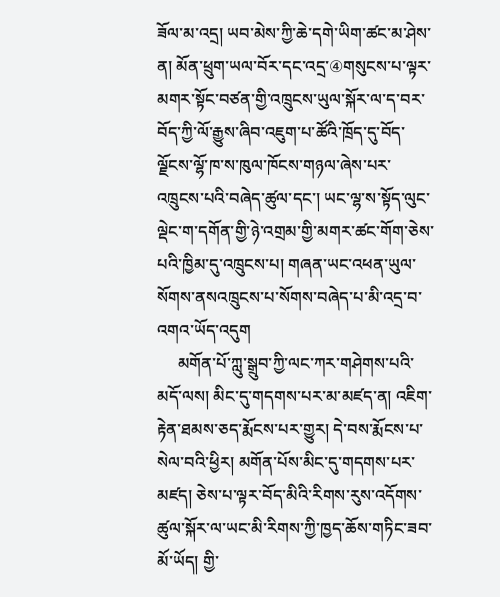ཟོལ་མ་འདྲ། ཡབ་མེས་ཀྱི་ཆེ་དགེ་ཡིག་ཚང་མ་ཤེས་ན། མོན་ཕྲུག་ཡལ་བོར་དང་འདྲ་④གསུངས་པ་ལྟར་མགར་སྟོང་བཙན་གྱི་འཁྲུངས་ཡུལ་སྐོར་ལ་ད་བར་བོད་ཀྱི་ལོ་རྒྱུས་ཞིབ་འཇུག་པ་ཚོའི་ཁྲོད་དུ་བོད་ལྗོངས་ལྷོ་ཁ་ས་ཁུལ་ཁོངས་གཉལ་ཞེས་པར་འཁྲུངས་པའི་བཞེད་ཚུལ་དང་། ཡང་ལྷ་ས་སྟོད་ལུང་ལྡེང་ག་དགོན་གྱི་ཉེ་འགྲམ་གྱི་མགར་ཚང་གོག་ཅེས་པའི་ཁྱིམ་དུ་འཁྲུངས་པ། གཞན་ཡང་འཕན་ཡུལ་སོགས་ནསའཁྲུངས་པ་སོགས་བཞེད་པ་མི་འདྲ་བ་འགའ་ཡོད་འདུག
     མགོན་པོ་ཀླུ་སྒྲུབ་ཀྱི་ལང་ཀར་གཤེགས་པའི་མདོ་ལས། མིང་དུ་གདགས་པར་མ་མཛད་ན། འཇིག་རྟེན་ཐམས་ཅད་རྨོངས་པར་གྱུར། དེ་བས་རྨོངས་པ་སེལ་བའི་ཕྱིར། མགོན་པོས་མིང་དུ་གདགས་པར་མཛད། ཅེས་པ་ལྟར་བོད་མིའི་རིགས་རུས་འདོགས་ཚུལ་སྐོར་ལ་ཡང་མི་རིགས་ཀྱི་ཁྱད་ཆོས་གཏིང་ཟབ་མོ་ཡོད། གྱི་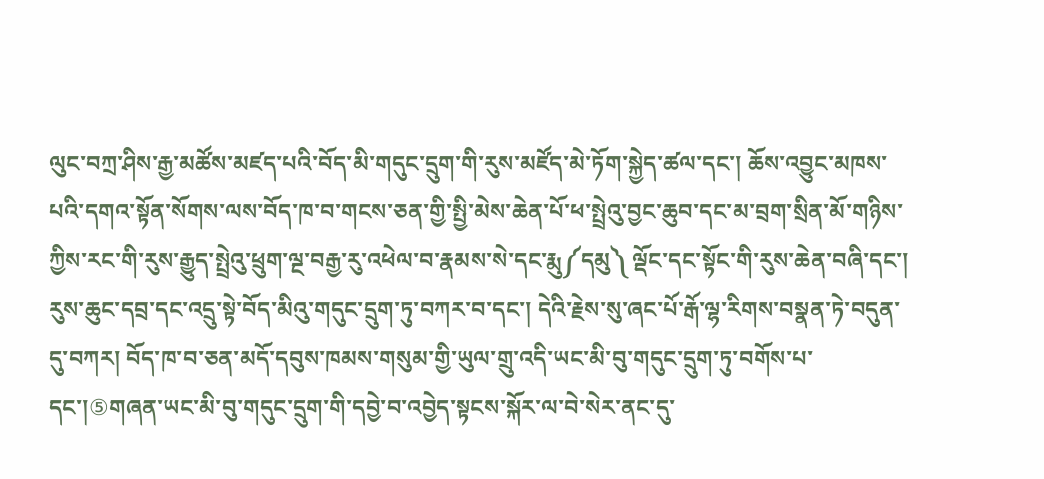ལུང་བཀྲ་ཤིས་རྒྱ་མཚོས་མཛད་པའི་བོད་མི་གདུང་དྲུག་གི་རུས་མཛོད་མེ་ཏོག་སྐྱེད་ཚལ་དང་། ཆོས་འབྱུང་མཁས་པའི་དགའ་སྟོན་སོགས་ལས་བོད་ཁ་བ་གངས་ཅན་གྱི་སྤྱི་མེས་ཆེན་པོ་ཕ་སྤྲེའུ་བྱང་ཆུབ་དང་མ་བྲག་སྲིན་མོ་གཉིས་ཀྱིས་རང་གི་རུས་རྒྱུད་སྤྲེའུ་ཕྲུག་ལྔ་བརྒྱ་རུ་འཕེལ་བ་རྣམས་སེ་དང་རྨུ༼དམུ༽ ལྡོང་དང་སྟོང་གི་རུས་ཆེན་བཞི་དང་། རུས་ཆུང་དབྲ་དང་འདྲུ་སྟེ་བོད་མིའུ་གདུང་དྲུག་ཏུ་བཀར་བ་དང་། དེའི་རྗེས་སུ་ཞང་པོ་རྒོ་ལྷ་རིགས་བསྣན་ཏེ་བདུན་དུ་བཀར། བོད་ཁ་བ་ཅན་མདོ་དབུས་ཁམས་གསུམ་གྱི་ཡུལ་གྲུ་འདི་ཡང་མི་བུ་གདུང་དྲུག་ཏུ་བགོས་པ་དང་།⑤གཞན་ཡང་མི་བུ་གདུང་དྲུག་གི་དབྱེ་བ་འབྱེད་སྟངས་སྐོར་ལ་བེ་སེར་ནང་དུ་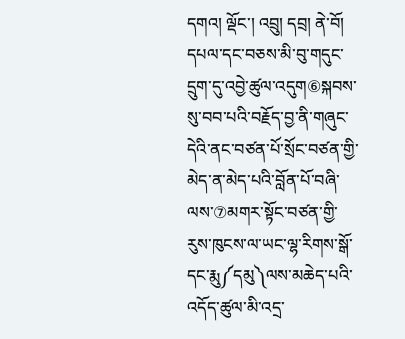དགའ། ལྡོང་། འབྲུ། དབྲ། ནེ་བོ། དཔལ་དང་བཅས་མི་བུ་གདུང་དྲུག་དུ་འབྱེ་ཚུལ་འདུག⑥སྐབས་སུ་བབ་པའི་བརྗོད་བྱ་ནི་གཞུང་དེའི་ནང་བཙན་པོ་སྲོང་བཙན་གྱི་མེད་ན་མེད་པའི་བློན་པོ་བཞི་ལས་⑦མགར་སྟོང་བཙན་གྱི་རུས་ཁུངས་ལ་ཡང་ལྷ་རིགས་སྒོ་དང་རྨུ༼དམུ༽ལས་མཆེད་པའི་འདོད་ཚུལ་མི་འདྲ་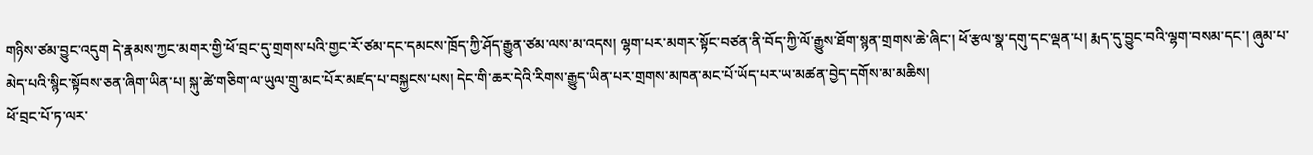གཉིས་ཙམ་བྱུང་འདུག དེ་རྣམས་ཀྱང་མགར་གྱི་ཕོ་བྲང་དུ་གྲགས་པའི་གྱང་རོ་ཙམ་དང་དམངས་ཁྲོད་ཀྱི་ཤོད་རྒྱུན་ཙམ་ལས་མ་འདས། ལྷག་པར་མགར་སྟོང་བཙན་ནི་བོད་ཀྱི་ལོ་རྒྱུས་ཐོག་སྙན་གྲགས་ཆེ་ཞིང་། ཕོ་རྩལ་སྣ་དགུ་དང་ལྡན་པ། རྨད་དུ་བྱུང་བའི་ལྷག་བསམ་དང་། ཞུམ་པ་མེད་པའི་སྙིང་སྟོབས་ཅན་ཞིག་ཡིན་པ། སྐུ་ཚེ་གཅིག་ལ་ཡུལ་གྲུ་མང་པོར་མཛད་པ་བསྐྱངས་པས། དེང་གི་ཆར་དེའི་རིགས་རྒྱུད་ཡིན་པར་གྲགས་མཁན་མང་པོ་ཡོད་པར་ཡ་མཚན་བྱེད་དགོས་མ་མཆིས།
ཕོ་བྲང་པོ་ཏ་ལར་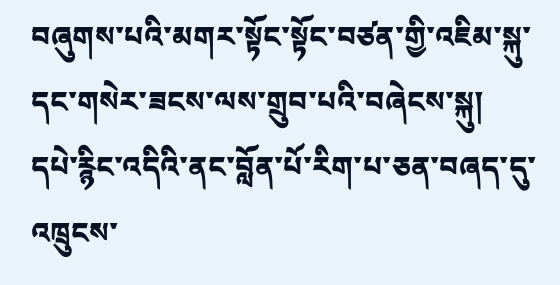བཞུགས་པའི་མགར་སྟོང་སྟོང་བཙན་གྱི་འཇིམ་སྐུ་དང་གསེར་ཟངས་ལས་གྲུབ་པའི་བཞེངས་སྐུ།
དཔེ་རྙིང་འདིའི་ནང་བློན་པོ་རིག་པ་ཅན་བཞད་དུ་འཁྲུངས་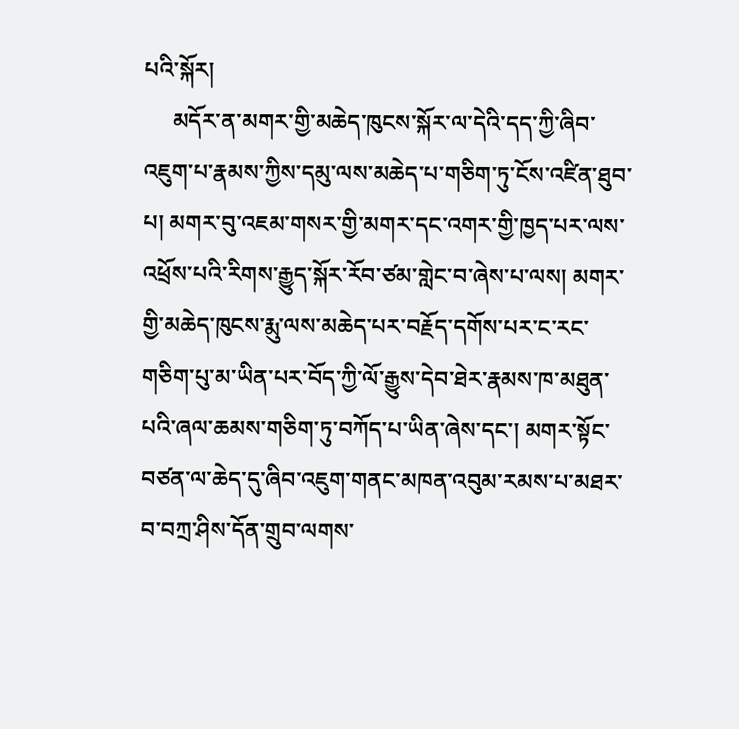པའི་སྐོར།
     མདོར་ན་མགར་གྱི་མཆེད་ཁུངས་སྐོར་ལ་དེའི་དད་ཀྱི་ཞིབ་འཇུག་པ་རྣམས་ཀྱིས་དམུ་ལས་མཆེད་པ་གཅིག་ཏུ་ངོས་འཛིན་ཐུབ་པ། མགར་བུ་འཇམ་གསར་གྱི་མགར་དང་འགར་གྱི་ཁྱད་པར་ལས་འཕྲོས་པའི་རིགས་རྒྱུད་སྐོར་རོབ་ཙམ་གླེང་བ་ཞེས་པ་ལས། མགར་གྱི་མཆེད་ཁུངས་རྨུ་ལས་མཆེད་པར་བརྗོད་དགོས་པར་ང་རང་གཅིག་པུ་མ་ཡིན་པར་བོད་ཀྱི་ལོ་རྒྱུས་དེབ་ཐེར་རྣམས་ཁ་མཐུན་པའི་ཞལ་ཆམས་གཅིག་ཏུ་བཀོད་པ་ཡིན་ཞེས་དང་། མགར་སྟོང་བཙན་ལ་ཆེད་དུ་ཞིབ་འཇུག་གནང་མཁན་འབུམ་རམས་པ་མཐར་བ་བཀྲ་ཤིས་དོན་གྲུབ་ལགས་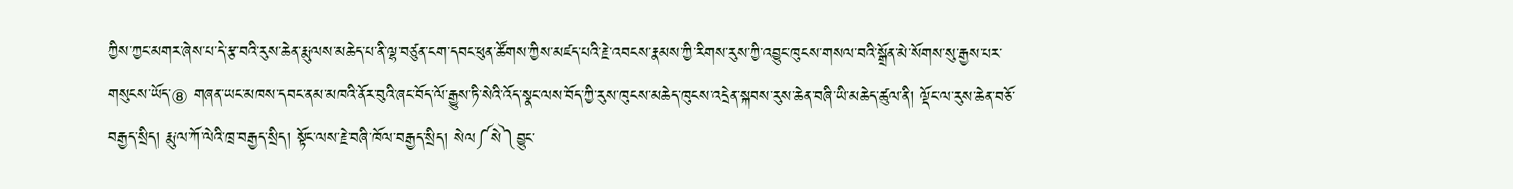ཀྱིས་ཀྱང་མགར་ཞེས་པ་དེ་རྩ་བའི་རུས་ཆེན་རྨུ་ལས་མཆེད་པ་ནི་ལྷ་བཙུན་ངག་དབང་ཕུན་ཚོགས་ཀྱིས་མཛད་པའི་རྗེ་འབངས་རྣམས་ཀྱི་རིགས་རུས་ཀྱི་འབྱུང་ཁུངས་གསལ་བའི་སྒྲོན་མེ་སོགས་སུ་རྒྱས་པར་གསུངས་ཡོད་⑧ གཞན་ཡང་མཁས་དབང་ནམ་མཁའི་ནོར་བུའི་ཞང་བོད་ལོ་རྒྱུས་ཏི་སེའི་འོད་སྣང་ལས་བོད་ཀྱི་རུས་ཁུངས་མཆེད་ཁུངས་འདྲེན་སྐབས་རུས་ཆེན་བཞི་ཡི་མཆེད་ཚུལ་ནི། ལྡོང་ལ་རུས་ཆེན་བཅོ་བརྒྱད་སྲིད། རྨུ་ལ་ཀོ་ལེའི་ཁྲ་བརྒྱད་སྲིད། སྟོང་ལས་རྗེ་བཞི་ཁོལ་བརྒྱད་སྲིད། སེལ༼སེ༽བྱུང་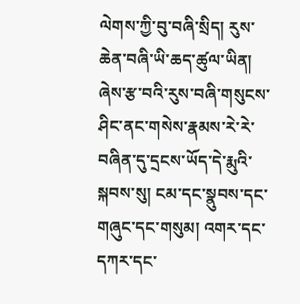ལེགས་ཀྱི་བུ་བཞི་སྲིད། རུས་ཆེན་བཞི་ཡི་ཆད་ཚུལ་ཡིན། ཞེས་རྩ་བའི་རུས་བཞི་གསུངས་ཤིང་ནང་གསེས་རྣམས་རེ་རེ་བཞིན་དུ་དྲངས་ཡོད་དེ་རྨུའི་སྐབས་སུ། ངམ་དང་སྣུབས་དང་གཞུང་དང་གསུམ། འགར་དང་དཀར་དང་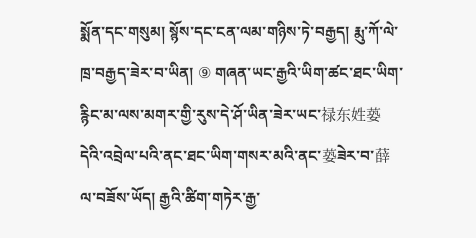སྨོན་དང་གསུམ། སྙོས་དང་ངན་ལམ་གཉིས་ཏེ་བརྒྱད། རྨུ་ཀོ་ལེ་ཁྲ་བརྒྱད་ཟེར་བ་ཡིན། ⑨ གཞན་ཡང་རྒྱའི་ཡིག་ཚང་ཐང་ཡིག་རྙིང་མ་ལས་མགར་གྱི་རུས་དེ་ཤོ་ཡིན་ཟེར་ཡང་禄东姓蒆དེའི་འབྲེལ་པའི་ནང་ཐང་ཡིག་གསར་མའི་ནང་蒆ཟེར་བ་薛ལ་བཟོས་ཡོད། རྒྱའི་ཚིག་གཏེར་རྒྱ་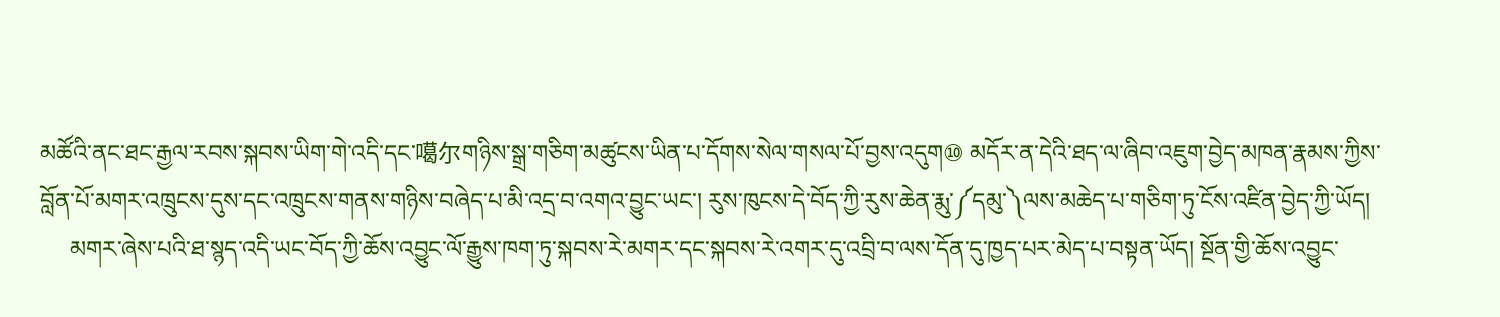མཚོའི་ནང་ཐང་རྒྱལ་རབས་སྐབས་ཡིག་གེ་འདི་དང་噶尔གཉིས་སྒྲ་གཅིག་མཚུངས་ཡིན་པ་དོགས་སེལ་གསལ་པོ་བྱས་འདུག⑩ མདོར་ན་དེའི་ཐད་ལ་ཞིབ་འཇུག་བྱེད་མཁན་རྣམས་ཀྱིས་བློན་པོ་མགར་འཁྲུངས་དུས་དང་འཁྲུངས་གནས་གཉིས་བཞེད་པ་མི་འདྲ་བ་འགའ་བྱུང་ཡང་། རུས་ཁུངས་དེ་བོད་ཀྱི་རུས་ཆེན་རྨུ་༼དམུ་༽ལས་མཆེད་པ་གཅིག་ཏུ་ངོས་འཛིན་བྱེད་ཀྱི་ཡོད།
     མགར་ཞེས་པའི་ཐ་སྙད་འདི་ཡང་བོད་ཀྱི་ཆོས་འབྱུང་ལོ་རྒྱུས་ཁག་ཏུ་སྐབས་རེ་མགར་དང་སྐབས་རེ་འགར་དུ་འབྲི་བ་ལས་དོན་དུ་ཁྱད་པར་མེད་པ་བསྟན་ཡོད། སྔོན་གྱི་ཆོས་འབྱུང་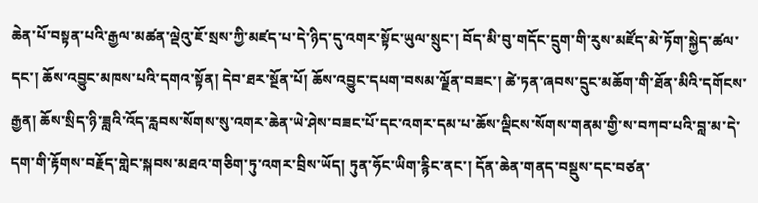ཆེན་པོ་བསྟན་པའི་རྒྱལ་མཚན་ལྡེའུ་ཇོ་སྲས་ཀྱི་མཛད་པ་དེ་ཉིད་དུ་འགར་སྟོང་ཡུལ་སྲུང་། བོད་མི་བུ་གདོང་དྲུག་གི་རུས་མཛོད་མེ་ཏོག་སྐྱེད་ཚལ་དང་། ཆོས་འབྱུང་མཁས་པའི་དགའ་སྟོན། དེབ་ཐར་སྔོན་པོ། ཆོས་འབྱུང་དཔག་བསམ་ལྗོན་བཟང་། ཚེ་ཏན་ཞབས་དྲུང་མཆོག་གི་ཐོན་མིའི་དགོངས་རྒྱན། ཆོས་སྲིད་ཉི་ཟླའི་འོད་རླབས་སོགས་སུ་འགར་ཆེན་ཡེ་ཤེས་བཟང་པོ་དང་འགར་དམ་པ་ཆོས་ལྡིངས་སོགས་གནམ་གྱི་ས་བཀབ་པའི་བླ་མ་དེ་དག་གི་རྟོགས་བརྗོད་གླེང་སྐབས་མཐའ་གཅིག་ཏུ་འགར་བྲིས་ཡོད། ཏུན་ཧོང་ཡིག་རྙིང་ནང་། དོན་ཆེན་གནད་བསྡུས་དང་བཙན་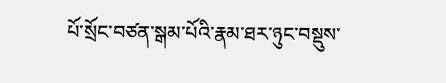པོ་སྲོང་བཙན་སྒམ་པོའི་རྣམ་ཐར་ཉུང་བསྡུས་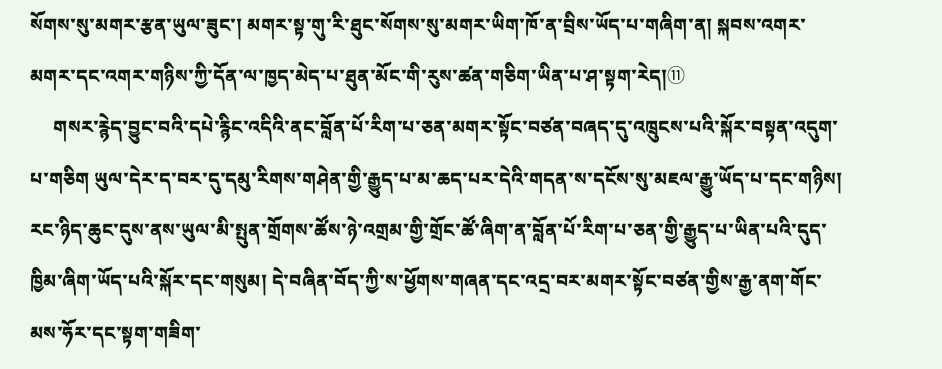སོགས་སུ་མགར་རྩན་ཡུལ་ཟུང་། མགར་སྟ་གུ་རི་ཐུང་སོགས་སུ་མགར་ཡིག་ཁོ་ན་བྲིས་ཡོད་པ་གཞིག་ན། སྐབས་འགར་མགར་དང་འགར་གཉིས་ཀྱི་དོན་ལ་ཁྱད་མེད་པ་ཐུན་མོང་གི་རུས་ཚན་གཅིག་ཡིན་པ་ཤ་སྟག་རེད།⑪
     གསར་རྙེད་བྱུང་བའི་དཔེ་རྙིང་འདིའི་ནང་བློན་པོ་རིག་པ་ཅན་མགར་སྟོང་བཙན་བཞད་དུ་འཁྲུངས་པའི་སྐོར་བསྟན་འདུག་པ་གཅིག ཡུལ་དེར་ད་བར་དུ་དམུ་རིགས་གཤེན་གྱི་རྒྱུད་པ་མ་ཆད་པར་དེའི་གདན་ས་དངོས་སུ་མཇལ་རྒྱུ་ཡོད་པ་དང་གཉིས། རང་ཉིད་ཆུང་དུས་ནས་ཡུལ་མི་སྤུན་གྲོགས་ཚོས་ཉེ་འགྲམ་གྱི་གྲོང་ཚོ་ཞིག་ན་བློན་པོ་རིག་པ་ཅན་གྱི་རྒྱུད་པ་ཡིན་པའི་དུད་ཁྱིམ་ཞིག་ཡོད་པའི་སྐོར་དང་གསུམ། དེ་བཞིན་བོད་ཀྱི་ས་ཕྱོགས་གཞན་དང་འདྲ་བར་མགར་སྟོང་བཙན་གྱིས་རྒྱ་ནག་གོང་མས་ཧོར་དང་སྟག་གཟིག་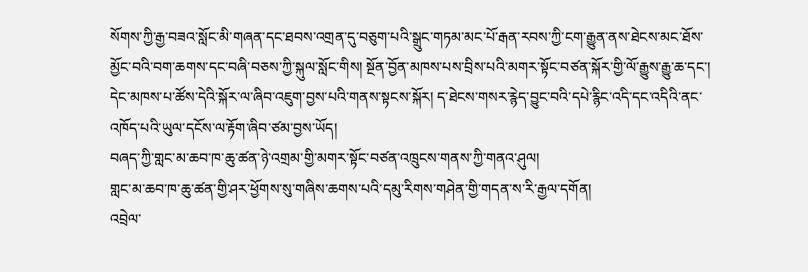སོགས་ཀྱི་རྒྱ་བཟའ་སློང་མི་གཞན་དང་ཐབས་འགྲན་དུ་བཅུག་པའི་སྒྲུང་གཏམ་མང་པོ་རྒན་རབས་ཀྱི་ངག་རྒྱུན་ནས་ཐེངས་མང་ཐོས་མྱོང་བའི་བག་ཆགས་དང་བཞི་བཅས་ཀྱི་སྐུལ་སློང་གིས། སྔོན་བྱོན་མཁས་པས་བྲིས་པའི་མགར་སྟོང་བཙན་སྐོར་གྱི་ལོ་རྒྱུས་རྒྱུ་ཆ་དང་། དེང་མཁས་པ་ཚོས་དེའི་སྐོར་ལ་ཞིབ་འཇུག་བྱས་པའི་གནས་སྟངས་སྐོར། ད་ཐེངས་གསར་རྙེད་བྱུང་བའི་དཔེ་རྙིང་འདི་དང་འདིའི་ནང་འཁོད་པའི་ཡུལ་དངོས་ལ་རྟོག་ཞིབ་ཙམ་བྱས་ཡོད།
བཞད་ཀྱི་གླང་མ་ཆབ་ཁ་ཆུ་ཚན་ཉེ་འགྲམ་གྱི་མགར་སྟོང་བཙན་འཁྲུངས་གནས་ཀྱི་གནའ་ཤུལ།
གླང་མ་ཆབ་ཁ་ཆུ་ཚན་གྱི་ཤར་ཕྱོགས་སུ་གཞིས་ཆགས་པའི་དམུ་རིགས་གཤེན་གྱི་གདན་ས་རི་རྒྱལ་དགོན།
འབྲེལ་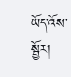ཡོད་འོས་སྦྱོར།